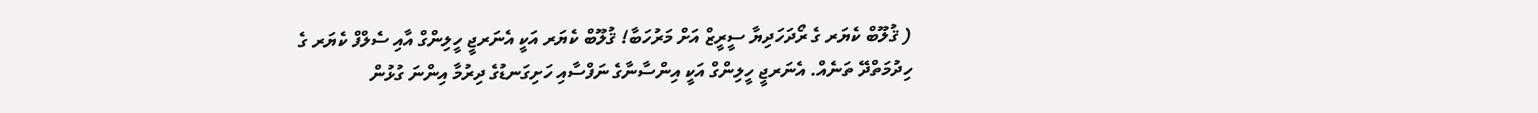( ޤުލޫބް ކެޔަރ ގެ ރޯދަހަދިޔާ ސީރީޒް އަށް މަރުހަބާ! ޤުލޫބް ކެޔަރ އަކީ އެނަރޖީ ހީލިންގް އާއި ސެލްފް ކެޔަރ ގެ ހިދުމަތްދޭ ތަނެއް. އެނަރޖީ ހީލިންގް އަކީ އިންސާނާގެ ނަފްސާއި ހަށިގަނޑުގެ ދިރުމާ އިންނަ ގުޅުން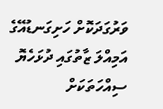ވަރުގަދަކޮށް ހަށިގަނޑުއޭގެ އަމިއްލަ ޒާތުގައި ދުޅަހެޔޮ ސިއްހަތަކަށް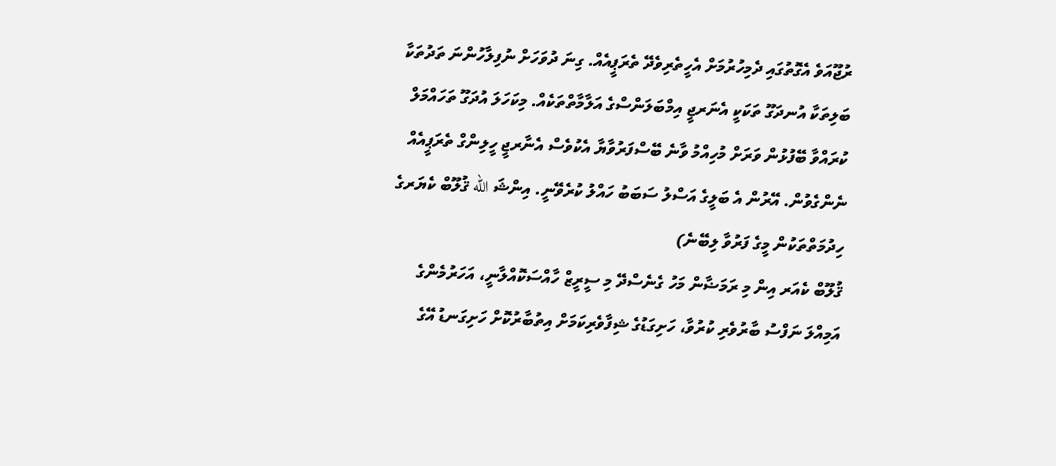ރުޖޫއަވެ އެގޮތުގައި ދެމިހުރުމަށް އެހީތެރިވެދޭ ތެރަޕީއެއް. ގިނަ ދުވަހަށް ނުފިލާހުންނަ ތަދުތަކާ ބަލިތަކާ އުނދަގޫ ތަކަކީ އެނަރޖީ އިމްބަލަންސްގެ އަލާމާތްތަކެއް. މިކަހަލަ އުދަގޫ ތަހައްމަލް ކުރައްވާ ބޭފުޅުން ވަރަށް މުހިއްމު ވާނެ ބޭސްފަރުވާޔާ އެކުވެސް އެނާރޖީ ހީލިންގް ތެރަޕީއެއް ނެންގެވުން. އޭރުން އެ ބަލީގެ އަސްލު ސަބަބު ހައްލު ކުރެވޭނީ. އިންޝަ الله ޤުލޫބް ކެޔަރގެ ހިދުމަތްތަކުން މީގެ ފަރުވާ ލިބޭނެ)
ޤުލޫބް ކެއަރ އިން މި ރަމަޟާން މަހު ގެނެސްދޭ މި ސީރީޒް ހާއްސަކޮއްލާނީ، އަހަރުމެންގެ އަމިއްލަ ނަފްސު ބާރުވެރި ކުރުވާ، ހަށިގަޑުގެ ޝިފާވެރިކަމަށް އިތުބާރުކޮށް ހަށިގަނޑު އޭގެ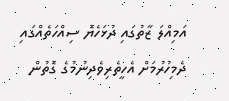އަމިއްލަ ޒާތުގައި ދުޅަހެޔޮ ސިއްހަތެއްގައި ދެމިހުރުމަށް އެހީތެރިވެދިނުމުގެ ގޮތުން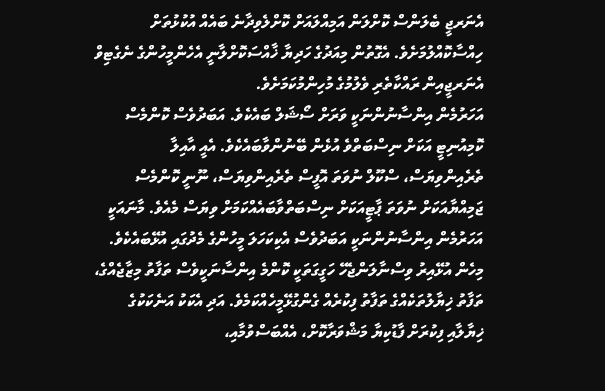އެނަރޖީ ބެލަންސް ކޮށްލަން އަމިއްލައަށް ކޮށްލެވިދާނެ ބައެއް އުކުޅުތަށް ހިއްސާކޮއްލުމަށެވެ. އެގޮތުން މިއަދުގެ ހަދިޔާ ޚާއްސަކޮށްލާނީ އެހެންމީހުންގެ ނެގެޓިވް އެނަރޖީއިން ރައްކާތެރި ވެލުމުގެ މުހިންމުކަމަށެވެ.
އަހަރުމެން އިންސާނުންނަކީ ވަރަށް ސޯޝަލް ބައެކެވެ. އަބަދުވެސް ކޮންމެސް ކޮމިއުނިޓީ އަކަށް ނިސްބަތްވެ އުޅެން ބޭނުންވާބައެކެވެ. އެއީ އާއިލާ ތެރެއިންވިޔަސް، ސްކޫލް ނުވަތަ އޮފީސް ތެރެއިންވިޔަސް، ނޫނީ ކޮންމެސް ޖަމިއްޔާއަކަށް ނުވަތަ ޕާޓީއަކަށް ނިސްބަތްވާބައެއްކަމަށް ވިޔަސް މެއެވެ. މާނައަކީ އަހަރުމެން އިންސާނުންނަކީ އަބަދުވެސް އެކިކަހަލަ މީހުންގެ މެދުގައި އުޅޭބައެކެވެ. މިހެން އުޅޭއިރު ވިސްނާލަންޖެހޭ ހަގީގަތަކީ ކޮންމެ އިންސާނަކީވެސް ތަފާތު މިޒާޖެއްގެ، ތަފާތު ޚިޔާލުތަކެއްގެ ތަފާތު ފިކުރެއް ގެންގުޅޭމީހެއްކަމެވެ. އަދި އެކަކު އަނެކަކުގެ ޚިޔާލާއި ފިކުރަށް ފާޑުކިޔާ މަޝްވަރާކޮށް، އެއްބަސްވުމާއި،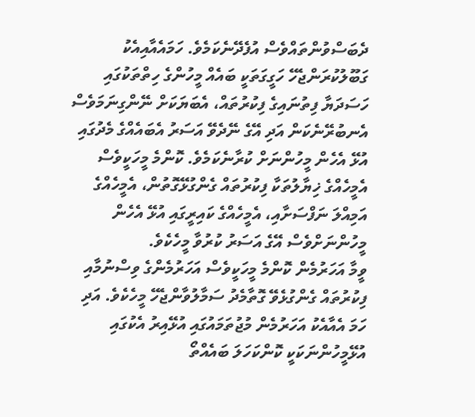ދެބަސްވުންތައްވެސް އުފެދޭނެކަމެވެ. ހަމައެއާއިއެކު ގަބޫލުކުރަންޖެހޭ ހަގީގަތަކީ ބައެއް މީހުންގެ ހިތްތަކުގައި ހަސަދަޔާ ފިތުނައިގެ ފިކުރުތައް، އެބަޔަކަށް ނޭންގިނަމަވެސް އެނބުރޭނެކަން އަދި އޭގެ ނޭދެވޭ އަސަރު އެބައެއްގެ މެދުގައި އުޅޭ އެހެން މީހުންނަށް ކުރާނެކަމެވެ. ކޮންމެ މީހަކީވެސް އެމީހެއްގެ ޚިޔާލުތަކާ ފިކުރުތައް ގެންގުޅޭގޮތުން، އެމީހެއްގެ އަމިއްލަ ނަފްސަށާއި، އެމީހެއްގެ ކައިރީގައި އުޅޭ އެހެން މީހުންނަށްވެސް އޭގެ އަސަރު ކުރުވާ މީހެކެވެ.
ވީމާ އަހަރުމެން ކޮންމެ މީހަކީވެސް އަހަރުމެންގެ ވިސްނުމާއި ފިކުރުތައް ގެންގުޅެވޭ ގޮތާމެދު ސަމާލުވާންޖެހޭ މީހެކެވެ. އަދި ހަމަ އެއާއެކު އަހަރުމެން މުޖުތަމައުގައި އުޅޭއިރު އެކުގައި އުޅޭމީހުންނަކަކީ ކޮންކަހަލަ ބައެއްތޯ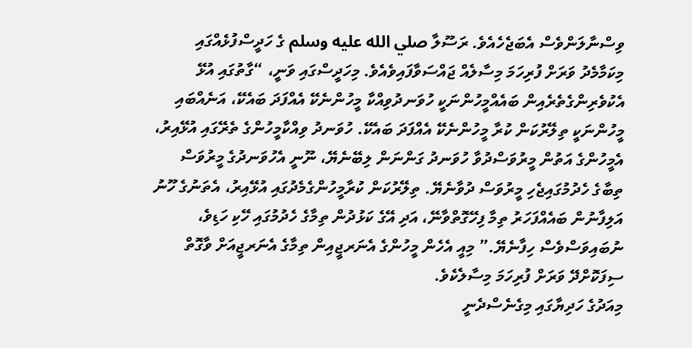ވިސްނާލަންވެސް އެބަޖެހެއެވެ. ރަސޫލާ صلي الله عليه وسلم ގެ ހަދީސްފުޅެއްގައި މިކަމާމެދު ވަރަށް ފުރިހަމަ މިސާލެއް ޖައްސަވާފައިވެއެވެ. މިހަދީސްގައި ވަނީ، “ގާތުގައި އުޅޭ އެކުވެރިންގެތެރެއިން ބައެއްމީހުންނަކީ ހުވަނދުވިއްކާ މީހުންނެކޭ އެއްފަދަ ބައެކޭ، އަނެއްބައި މީހުންނަކީ ތިލޭރުކަން ކުރާ މީހުންނެކޭ އެއްފަދަ ބައެކޭ. ހުވަނދު ވިއްކާމީހުންގެ ތެރޭގައި އުޅޭއިރު، އެމީހުންގެ އަތުން މީރުވަސްދުވާ ހުވަނދު ގަންނަން ލިބޭނެޔޭ، ނޫނީ އެހުވަނދުގެ މީރުވަސް ތިބާގެ ހެދުމުގައިޖެހި މީރުވަސް ދުވާނެޔޭ. ތިލޭރުކަން ކުރާމީހުންގެމެދުގައި އުޅޭއިރު، އެތަނުގެ ހޫނު އަލިފާނުން ބައެއްފަހަރު ތިމާ ފިހޭގޮތްވާނޭ، އަދި އޭގެ ކަޅުދުން ތިމާގެ ހެދުމުގައި ހޭކި ހަޑިވެ، ނުބައިވަސްވެސް ހިފާނެޔޭ.” މިއީ އެހެން މީހުންގެ އެނަރޖީއިން ތިމާގެ އެނަރޖީއަށް ވާގޮތް ސިފަކޮށްދޭ ވަރަށް ފުރިހަމަ މިސާލެކެވެ.
މިއަދުގެ ހަދިޔާގައި މިގެނެސްދެނީ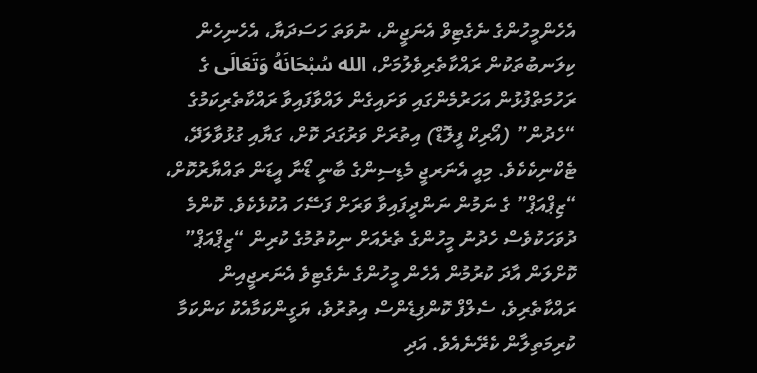އެހެންމީހުންގެ ނެގެޓިވް އެނަޖީން، ނުވަތަ ހަސަދަޔާ، އެހެނިހެން ކިލަނބުތަކުން ރައްކާތެރިވެލުމަށް، الله سُبْحَانَهُ وَتَعَالَى ގެ ރަހުމަތްފުޅުން އަހަރުމެންގައި ވަށައިގެން ލައްވާފައިވާ ރައްކާތެރިކަމުގެ “ހެދުން” (އޯރިކް ފީލޮޑް) އިތުރަށް ވަރުގަދަ ކޮށް، ގަޔާއި ގުޅުވާލަދޭ، ޓެކްނިކެކެވެ. މިއީ އެނަރޖީ މެޑިސިންގެ ބާނީ ޑޯނާ އީޑަން ތައްޔާރުކޮށް، “ޒިޕްއަޕް” ގެ ނަމުން ނަންދީފައިވާ ވަރަށް ފަސޭހަ އުކުޅެކެވެ. ކޮންމެ ދުވަހަކުވެސް ހެދުނު މީހުންގެ ތެރެއަށް ނިކުތުމުގެ ކުރިން “ޒިޕްއަޕް” ކޮށްލަން އާދަ ކުރުމުން އެހެން މީހުންގެ ނެގެޓިވެ އެނަރޖީއިން ރައްކާތެރިވެ، ސެލްފް ކޮންފިޑެންސް އިތުރުވެ، ޔަގީންކަމާއެކު ކަންކަމާ ކުރިމަތިލާން ކެރޭނެއެވެ. އަދި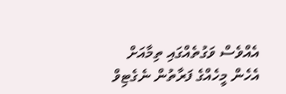އެއްވެސް ވަގުތެއްގައި ތިމާއަށް އެހެން މީހެއްގެ ފަރާތުން ނެގެޓިވް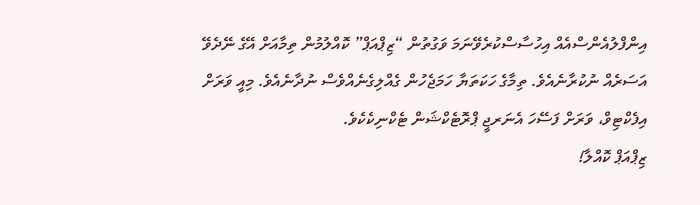އިންފްލުއެންސްއެއް އިހުސާސްކުރެވޭނަމަ ވަގުތުން “ޒިޕްއަޕް” ކޮއްލުމުން ތިމާއަށް އޭގެ ނޭދެވޭ އަސަރެއް ނުކުރާނެއެވެ. ތިމާގެ ހަކަތަޔާ ހަމަޖެހުން ގެއްލިގެނެއްވެސް ނުދާނެއެވެ. މިއީ ވަރަށް އިފެކްޓިވް، ވަރަށް ފަސޭހަ އެނަރޖީ ޕްރޮޓެކްޝަން ޓެކްނިކެކެވެ.
ޒިޕްއަޕް ކޮއްލާ!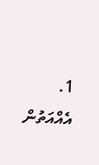1. އެއްއަތުން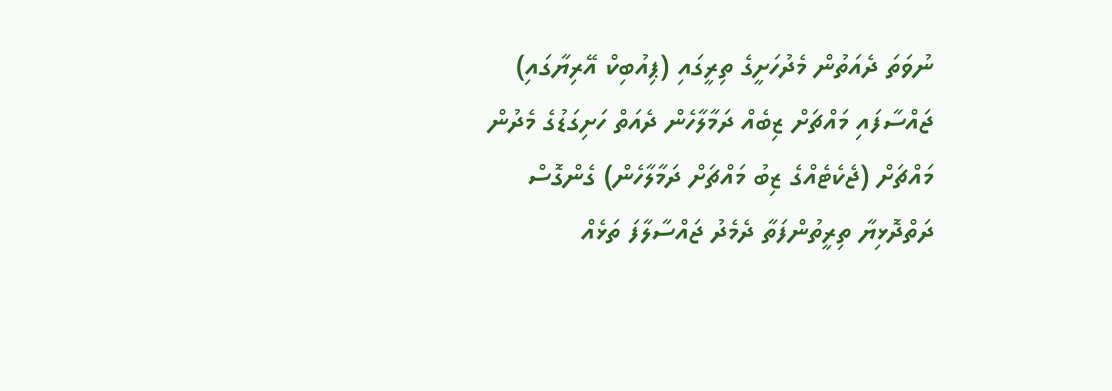ނުވަތަ ދެއަތުން މެދުހަށީގެ ތިރީގައި (ޕިއުބިކް އޭރިޔާގައި) ޖައްސާފައި މައްޗަށް ޒިބެއް ދަމާލާހެން ދެއަތް ހަށިގަޑުގެ މެދުން މައްޗަށް (ޖެކެޓެއްގެ ޒިބު މައްޗަށް ދަމާލާހެން) ގެންގޮސް ދަތްދޮޅިޔާ ތިރީތުންފަތާ ދެމެދު ޖައްސާލާފަ ތަޅެއް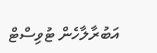އަބުރާލާހެން ޓުވިސްޓް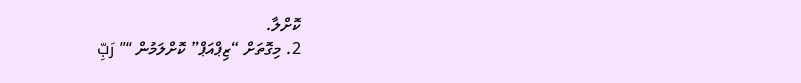ކޮށްލާ.
2. މިގޮތަށް “ޒިޕްއަޕް” ކޮށްލަމުން “”رَبِّ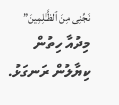نَجِّنِى مِنَ ٱلظَّـٰلِمِينَ” މިދުއާ ހިތުން ކިޔާލުން ރަނގަޅު.